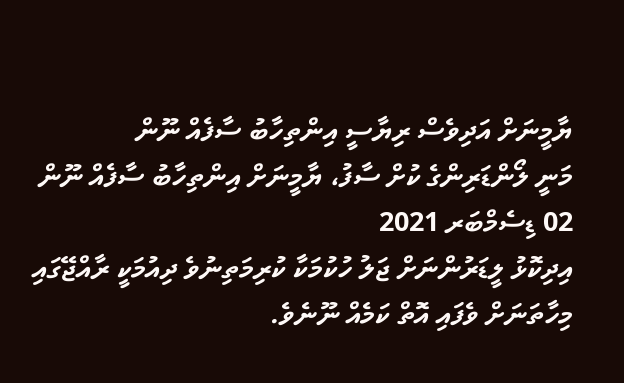ޔާމީނަށް އަދިވެސް ރިޔާސީ އިންތިހާބު ސާފެއް ނޫން
މަނީ ލޯންޑަރިންގެ ކުށް ސާފު، ޔާމީނަށް އިންތިހާބު ސާފެއް ނޫން
02 ޑިސެމްބަރ 2021
އިދިކޮޅު ލީޑަރުންނަށް ޖަލު ހުކުމަކާ ކުރިމަތިނުވެ ދިއުމަކީ ރާއްޖޭގައި މިހާތަނަށް ވެފައި އޮތް ކަމެއް ނޫނެވެ.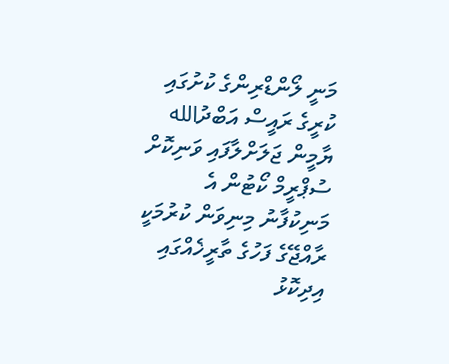މަނީ ލޯންޑްރިންގެ ކުށުގައި ކުރީގެ ރައީސް އަބްދުالله ޔާމީން ޖަލަށްލާފައި ވަނިކޮށް ސުޕްރީމް ކޯޓުން އެ މަނިކުފާނު މިނިވަން ކުރުމަކީ ރާއްޖޭގެ ފަހުގެ ތާރީޚެއްގައި އިދިކޮޅު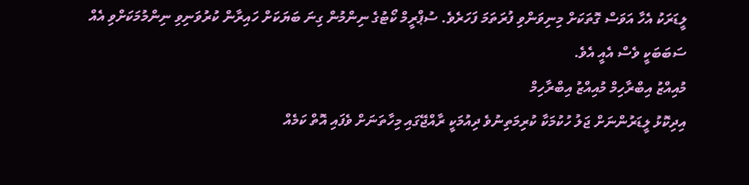ލީޑަރަކު އެހާ އަވަސް ގޮތަކަށް މިނިވަންވި ފުރަތަމަ ފަހަރެވެ. ސުޕްރީމް ކޯޓުގެ ނިންމުން ގިނަ ބަޔަކަށް ހައިރާން ކުރުވަނިވި ނިންމުމަކަށްވި އެއް ސަބަބަކީ ވެސް އެއީ އެވެ.
މުއިއްޒު އިބްރާހިމް މުއިއްޒު އިބްރާހިމް
އިދިކޮޅު ލީޑަރުންނަށް ޖަލު ހުކުމަކާ ކުރިމަތިނުވެ ދިއުމަކީ ރާއްޖޭގައި މިހާތަނަށް ވެފައި އޮތް ކަމެއް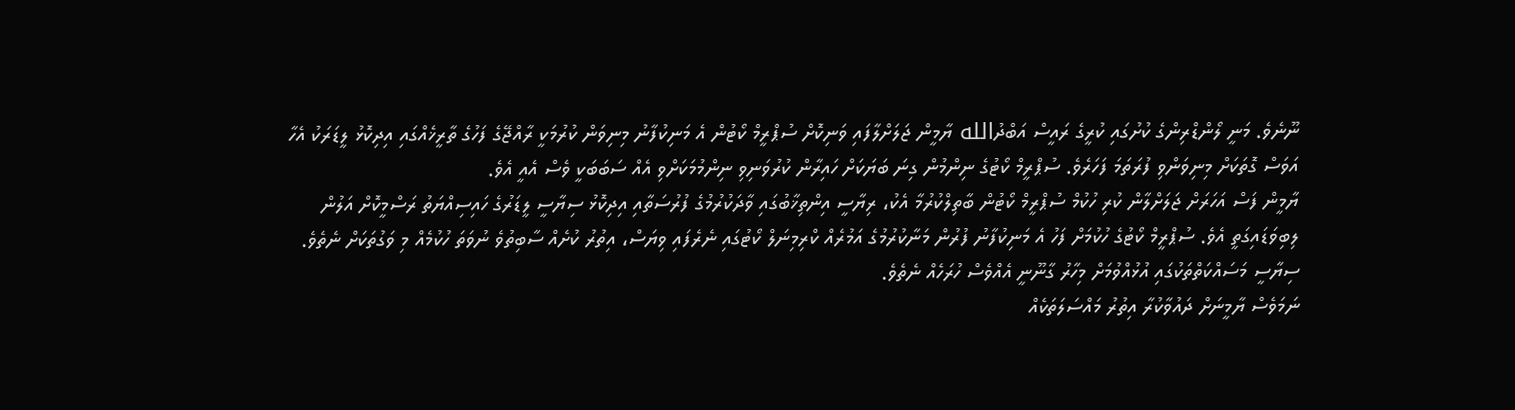ނޫނެވެ. މަނީ ލޯންޑްރިންގެ ކުށުގައި ކުރީގެ ރައީސް އަބްދުالله ޔާމީން ޖަލަށްލާފައި ވަނިކޮށް ސުޕްރީމް ކޯޓުން އެ މަނިކުފާނު މިނިވަން ކުރުމަކީ ރާއްޖޭގެ ފަހުގެ ތާރީޚެއްގައި އިދިކޮޅު ލީޑަރަކު އެހާ އަވަސް ގޮތަކަށް މިނިވަންވި ފުރަތަމަ ފަހަރެވެ. ސުޕްރީމް ކޯޓުގެ ނިންމުން ގިނަ ބަޔަކަށް ހައިރާން ކުރުވަނިވި ނިންމުމަކަށްވި އެއް ސަބަބަކީ ވެސް އެއީ އެވެ.
ޔާމީން ފަސް އަހަރަށް ޖަލަށްލާން ކުރި ހުކުމް ސުޕްރީމް ކޯޓުން ބާތިލްކުރުމާ އެކު، ރިޔާސީ އިންތިޚާބުގައި ވާދަކުރުމުގެ ފުރުސަތާއި އިދިކޮޅު ސިޔާސީ ލީޑަރުގެ ހައިސިއްޔަތު ރަސްމީކޮށް އަލުން ލިބިވަޑައިގަތީ އެވެ. ސުޕްރީމް ކޯޓުގެ ހުކުމަށް ފަހު އެ މަނިކުފާނު ފުރުން މަނާކުރުމުގެ އަމުރެއް ކްރިމިނަލް ކޯޓުގައި ނެރެފައި ވިޔަސް، އިތުރު ކުށެއް ސާބިތުވެ ނުވަތަ ހުކުމެއް މި ވަގުތަކަށް ނެތެވެ. ސިޔާސީ މަސައްކަތްތަކުގައި އުޅުއްވުމަށް މިހާރު ގާނޫނީ އެއްވެސް ހުރަހެއް ނެތެވެ.
ނަމަވެސް ޔާމީނަށް ދައުވާކުރާ އިތުރު މައްސަލަތަކެއް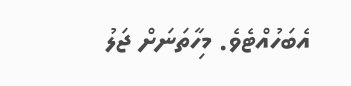އެބަހުއްޓެވެ. މިހާތަނަށް ޖަލު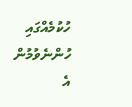ހުކުމެއްގައި ހުންނެވުމުން އެ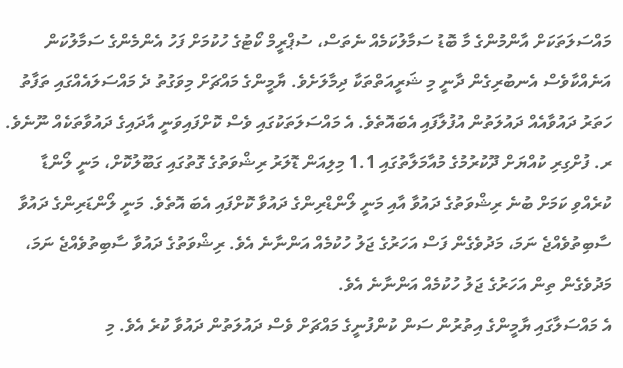މައްސަލަތަކަށް އާންމުންގެ މާ ބޮޑު ސަމާލުކަމެއް ނެތަސް، ސުޕްރީމް ކޯޓުގެ ހުކުމަށް ފަހު އެންމެންގެ ސަމާލުކަން އަނެއްކާވެސް އެނބުރިގެން ދާނީ މި ޝަރީއަތްތަކާ ދިމާލަށެވެ. ޔާމީންގެ މައްޗަށް މިވަގުތު ދެ މައްސަލައެއްގައި ތަފާތު ހަތަރު ދައުވާއެއް ދައުލަތުން އުފުލާފައި އެބައޮތެވެ. އެ މައްސަލަތަކުގައި ވެސް ކޮށްފައިވަނީ އާދައިގެ ދައުވާތަކެއް ނޫނެވެ.
ރ. ފުށްގިރި ކުއްޔަށް ދޫކުރުމުގެ މުއާމަލާތުގައި 1.1 މިލިއަން ޑޮލަރު ރިޝްވަތުގެ ގޮތުގައި ގަބޫލުކޮށް، މަނީ ލޯންޑާ ކުރެއްވި ކަމަށް ބުނެ ރިޝްވަތުގެ ދައުވާ އާއި މަނީ ލޯންޑްރިންގެ ދައުވާ ކޮށްފައި އެބަ އޮތެވެ. މަނީ ލޯންޑަރިންގެ ދައުވާ ސާބިތުވެއްޖެ ނަމަ، މަދުވެގެން ފަސް އަހަރުގެ ޖަލު ހުކުމެއް އަންނާނެ އެވެ. ރިޝްވަތުގެ ދައުވާ ސާބިތުވެއްޖެ ނަމަ، މަދުވެގެން ތިން އަހަރުގެ ޖަލު ހުކުމެއް އަންނާނެ އެވެ.
އެ މައްސަލާގައި ޔާމީންގެ އިތުރުން ސަން ކުންފުނީގެ މައްޗަށް ވެސް ދައުލަތުން ދައުވާ ކުރެ އެވެ. މި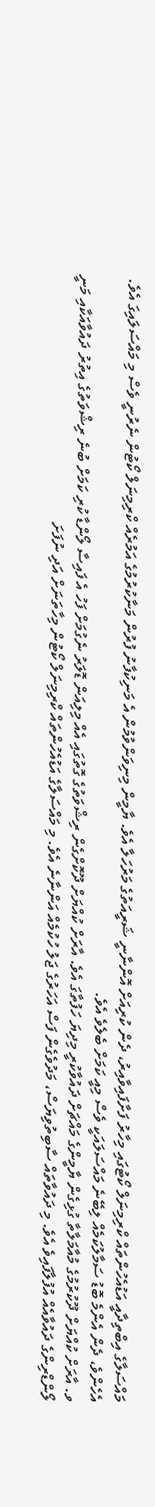މައްސަލާގެ އިބްތިދާއީ އަޑުއެހުންތައް ކްރިމިނަލް ކޯޓުގައި މިހާރު ފަށާފައިވާއިރު، ދެން ކުރިއަށް އޮންނާނީ ޝަރީއަތުގެ މަރުހަލާ އެވެ. ޔާމީން މިނިވަންވުމުން އެ މަނިކުފާނު ފުރުން މަނާކުރުމުގެ އަމުރެއް ކްރިމިނަލް ކޯޓުން ނެރުނީ ވެސް މި މައްސަލައިގަ އެވެ. އެހެންވެ، ދެން އެންމެ ބޮޑު ސަމާލުކަމެއް ލިބޭނެ މައްސަލައަކީ ވެސް މިއީ ކަމަށް ބެލެވެ އެވެ.
ވ. އާރަށް ކުއްޔަށް ދޫކުރުމުގެ މުއާމަލާތާ ގުޅިގެން ޔާމީންގެ މައްޗަށް ދައުވާކުރީ މިދިޔަ ހަފުތާގަ އެވެ. އާރަށް ކުއްޔަށް ދޫކޮށްގެން ރިޝްވަތުގެ ގޮތުގައި އެއް މިލިއަން ޑޮލަރު ނެގުމަށް ފަހު އެ ފައިސާ ލޯންޑާ ކުރި ކަމަށް ބުނެ ރިޝްވަތުގެ އިތުރު ދައުވާއަކާއި މަނީ ލޯންޑްރިންގެ ދައުވާއެއް އުފުލާފައިވެ އެވެ. މި ދައުވާތައް ސާބިތުވިޔަސް، މަދުވެގެން ފަސް އަހަރުގެ ޖަލު ހުކުމެއް އަންނާނެ އެވެ. މި މައްސަލާގެ އަޑުއެހުންތައް ކްރިމިނަލް ކޯޓުން މިހާތަނަށް އަދި ނުފަށަ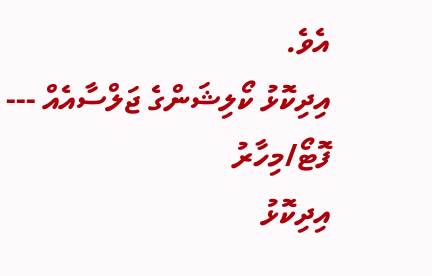އެވެ.
އިދިކޮޅު ކޯލިޝަންގެ ޖަލްސާއެއް --- ފޮޓޯ/މިހާރު
އިދިކޮޅު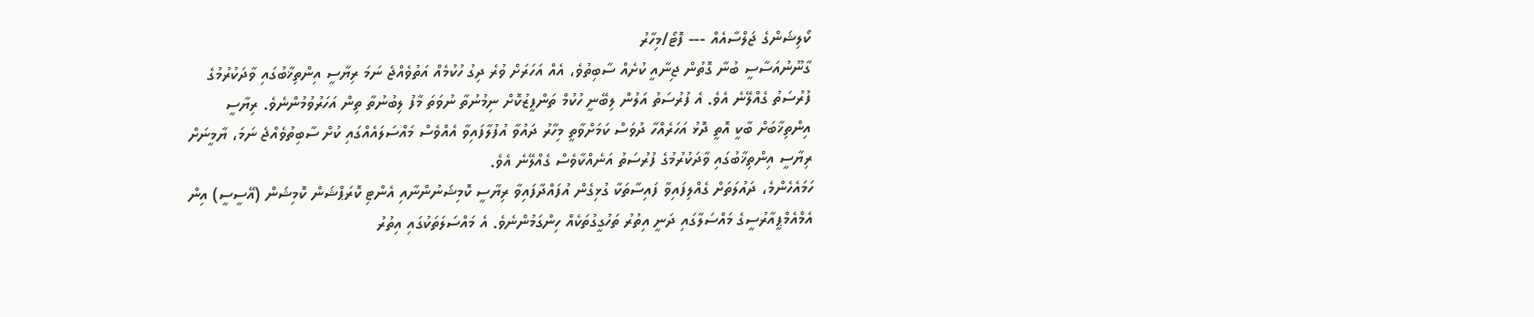ކޯލިޝަންގެ ޖަލްސާއެއް --- ފޮޓޯ/މިހާރު
ގާނޫނުއަސާސީ ބުނާ ގޮތުން ޖިނާއީ ކުށެއް ސާބިތުވެ، އެއް އަހަރަށް ވުރެ ދިގު ހުކުމެއް އަތުވެއްޖެ ނަމަ ރިޔާސީ އިންތިޚާބުގައި ވާދަކުރުމުގެ ފުރުސަތު ގެއްލޭނެ އެވެ. އެ ފުރުސަތު އަލުން ލިބޭނީ ހުކުމް ތަންފީޒުކޮށް ނިމުނުތާ ނުވަތަ މާފު ލިބުނުތާ ތިން އަހަރުވުމުންނެވެ. ރިޔާސީ އިންތިޚާބަށް ބާކީ އޮތީ ދޮޅު އަހަރެއްހާ ދުވަސް ކަމަށްވާތީ މިހާރު ދައުވާ އުފުލާފައިވާ އެއްވެސް މައްސަލައެއްގައި ކުށް ސާބިތުވެއްޖެ ނަމަ، ޔާމީނަށް ރިޔާސީ އިންތިޚާބުގައި ވާދަކުރުމުގެ ފުރުސަތު އަނެއްކާވެސް ގެއްލޭނެ އެވެ.
ހަމައެހެންމެ، ދައުލަތަށް ގެއްލިފައިވާ ފައިސާތަކާ ގުޅިގެން އުފައްދާފައިވާ ރިޔާސީ ކޮމިޝަނުންނާއި އެންޓި ކޮރަޕްޝަން ކޮމިޝަން (އޭސީސީ) އިން އެމްއެމްޕީއާރުސީގެ މައްސަލާގައި ދަނީ އިތުރު ތަހުގީގުތަކެއް ހިންގަމުންނެވެ. އެ މައްސަލަތަކުގައި އިތުރު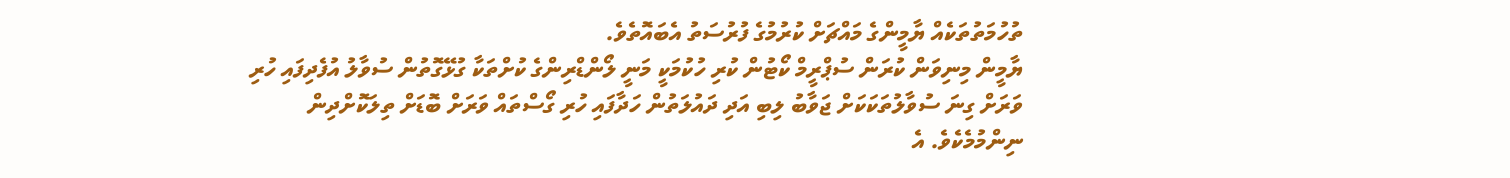ތުހުމަތުތަކެއް ޔާމީންގެ މައްޗަށް ކުރުމުގެ ފުރުސަތު އެބައޮތެވެ.
ޔާމީން މިނިވަން ކުރަން ސުޕްރީމް ކޯޓުން ކުރި ހުކުމަކީ މަނީ ލޯންޑްރިންގެ ކުށްތަކާ ގުޅޭގޮތުން ސުވާލު އުފެދިފައި ހުރި ވަރަށް ގިނަ ސުވާލުތަކަކަށް ޖަވާބު ލިބި އަދި ދައުލަތުން ހަދާފައި ހުރި ގޯސްތައް ވަރަށް ބޮޑަށް ތިލަކޮށްދިން ނިންމުމެކެވެ. އެ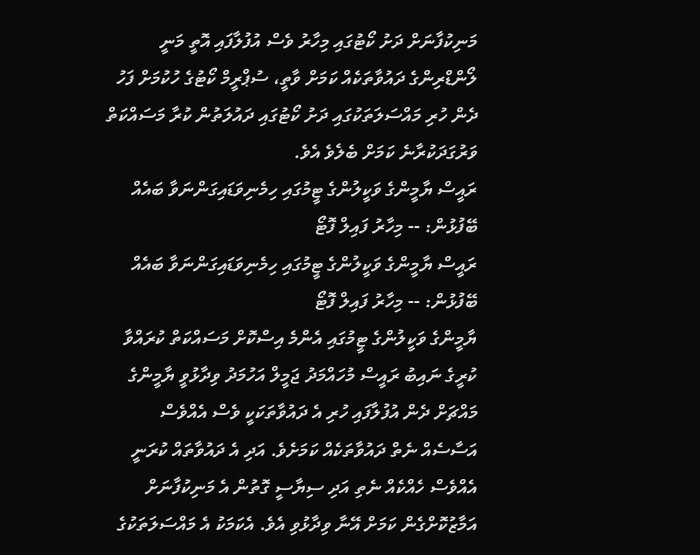މަނިކުފާނަށް ދަށު ކޯޓުގައި މިހާރު ވެސް އުފުލާފައި އޮތީ މަނީ ލޯންޑްރިންގެ ދައުވާތަކެއް ކަމަށް ވާތީ، ސުޕްރީމް ކޯޓުގެ ހުކުމަށް ފަހު ދެން ހުރި މައްސަލަތަކުގައި ދަށު ކޯޓުގައި ދައުލަތުން ކުރާ މަސައްކަތް ވަރުގަދަކުރާނެ ކަމަށް ބެލެވެ އެވެ.
ރައީސް ޔާމީންގެ ވަކީލުންގެ ޓީމުގައި ހިމެނިވަޑައިގަންނަވާ ބައެއް ބޭފުޅުން: -- މިހާރު ފައިލް ފޮޓޯ
ރައީސް ޔާމީންގެ ވަކީލުންގެ ޓީމުގައި ހިމެނިވަޑައިގަންނަވާ ބައެއް ބޭފުޅުން: -- މިހާރު ފައިލް ފޮޓޯ
ޔާމީންގެ ވަކީލުންގެ ޓީމުގައި އެންމެ އިސްކޮށް މަސައްކަތް ކުރައްވާ ކުރީގެ ނައިބު ރައީސް މުހައްމަދު ޖަމީލް އަހުމަދު ވިދާޅުވީ ޔާމީންގެ މައްޗަށް ދެން އުފުލާފައި ހުރި އެ ދައުވާތަކަކީ ވެސް އެއްވެސް އަސާސެއް ނެތް ދައުވާތަކެއް ކަމަށެވެ. އަދި އެ ދައުވާތައް ކުރަނީ އެއްވެސް ހެއްކެއް ނެތި އަދި ސިޔާސީ ގޮތުން އެ މަނިކުފާނަށް އަމާޒުކޮށްގެން ކަމަށް އޭނާ ވިދާޅުވި އެވެ. އެކަމަކު އެ މައްސަލަތަކުގެ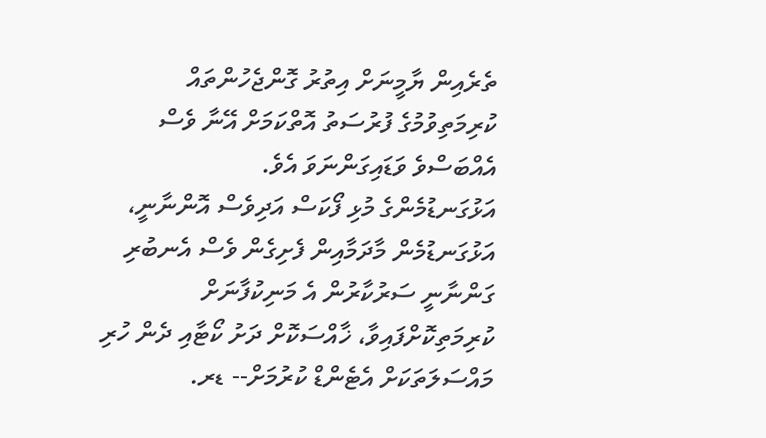ތެރެއިން ޔާމީނަށް އިތުރު ގޮންޖެހުންތައް ކުރިމަތިވުމުގެ ފުރުސަތު އޮތްކަމަށް އޭނާ ވެސް އެއްބަސްވެ ވަޑައިގަންނަވަ އެވެ.
އަޅުގަނޑުމެންގެ މުޅި ފޯކަސް އަދިވެސް އޮންނާނީ، އަޅުގަނޑުމެން މާދަމާއިން ފެށިގެން ވެސް އެނބުރި ގަންނާނީ ސަރުކާރުން އެ މަނިކުފާނަށް ކުރިމަތިކޮށްފައިވާ، ޚާއްސަކޮށް ދަށު ކޯޓާއި ދެން ހުރި މައްސަލަތަކަށް އެޓެންޑް ކުރުމަށް-- ޑރ.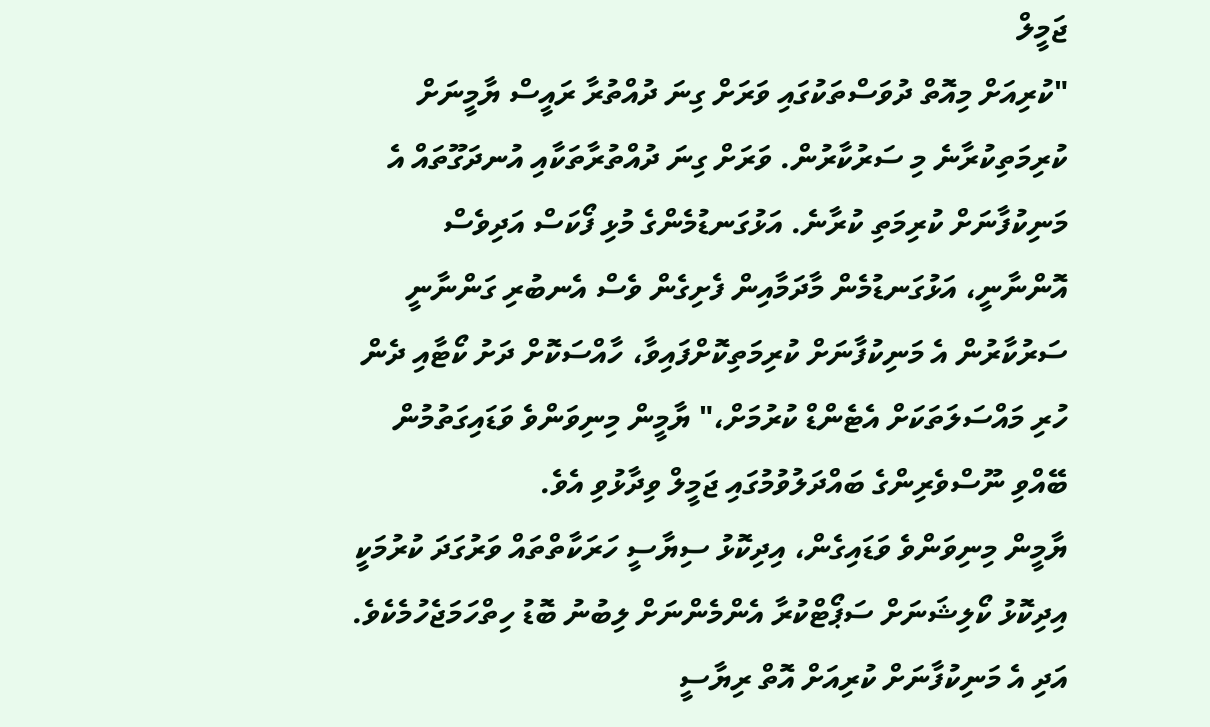ޖަމީލް
"ކުރިއަށް މިއޮތް ދުވަސްތަކުގައި ވަރަށް ގިނަ ދުއްތުރާ ރައީސް ޔާމީނަށް ކުރިމަތިކުރާނެ މި ސަރުކާރުން. ވަރަށް ގިނަ ދުއްތުރާތަކާއި އުނދަގޫތައް އެ މަނިކުފާނަށް ކުރިމަތި ކުރާނެ. އަޅުގަނޑުމެންގެ މުޅި ފޯކަސް އަދިވެސް އޮންނާނީ، އަޅުގަނޑުމެން މާދަމާއިން ފެށިގެން ވެސް އެނބުރި ގަންނާނީ ސަރުކާރުން އެ މަނިކުފާނަށް ކުރިމަތިކޮށްފައިވާ، ހާއްސަކޮށް ދަށު ކޯޓާއި ދެން ހުރި މައްސަލަތަކަށް އެޓެންޑް ކުރުމަށް،" ޔާމީން މިނިވަންވެ ވަޑައިގަތުމުން ބޭއްވި ނޫސްވެރިންގެ ބައްދަލުވުމުގައި ޖަމީލް ވިދާޅުވި އެވެ.
ޔާމީން މިނިވަންވެ ވަޑައިގެން، އިދިކޮޅު ސިޔާސީ ހަރަކާތްތައް ވަރުގަދަ ކުރުމަކީ އިދިކޮޅު ކޯލިޝަނަށް ސަޕޯޓްކުރާ އެންމެންނަށް ލިބުނު ބޮޑު ހިތްހަމަޖެހުމެކެވެ. އަދި އެ މަނިކުފާނަށް ކުރިއަށް އޮތް ރިޔާސީ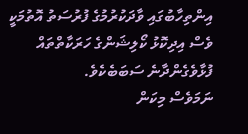އިންތިހާބުގައި ވާދަކުރުމުގެ ފުރުސަތު އޮތުމަކީ ވެސް އިދިކޮޅު ކޯލިޝަންގެ ހަރަކާތްތައް ފުޅާވެގެންދާނެ ސަބަބެކެވެ.
ނަމަވެސް މިކަން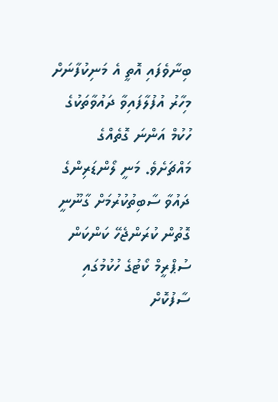ބިނާވެފައި އޮތީ އެ މަނިކުފާނަށް މިހާރު އުފުލާފައިވާ ދައުވާތަކުގެ ހުކުމް އަންނަ ގޮތެއްގެ މައްޗަށެވެ. މަނީ ލޯންޑަރިންގެ ދައުވާ ސާބިތުކުރުމަށް ގާނޫނީ ގޮތުން ކުރަންޖެހޭ ކަންކަން ސުޕްރީމް ކޯޓުގެ ހުކުމުގައި ސާފުކޮށް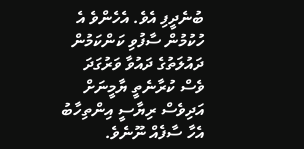ބުނެދީފި އެވެ. އެހެންވެ އެ ހުކުމުން ސާފުވި ކަންކަމުން ދައުލަތުގެ ދައުވާ ވަރުގަދަ ވެސް ކުރާނެތީ ޔާމީނަށް އަދިވެސް ރިޔާސީ އިންތިހާބު އެހާ ސާފެއް ނޫނެވެ.